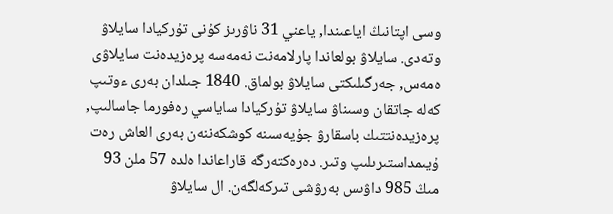وسى اپتانىڭ اياعىندا, ياعني 31 ناۋرىز كۇنى تۇركيادا سايلاۋ وتەدى. سايلاۋ بولعاندا پارلامەنت نەمەسە پرەزيدەنت سايلاۋى ەمەس, جەرگىلىكتى سايلاۋ بولماق. 1840 جىلدان بەرى ءوتىپ كەلە جاتقان وسىناۋ سايلاۋ تۇركيادا ساياسي رەفورما جاسالىپ, پرەزيدەنتتىك باسقارۋ جۇيەسىنە كوشكەننەن بەرى العاش رەت ۇيىمداستىرىلىپ وتىر. دەرەكتەرگە قاراعاندا ەلدە 57 ملن 93 مىڭ 985 داۋىس بەرۋشى تىركەلگەن. ال سايلاۋ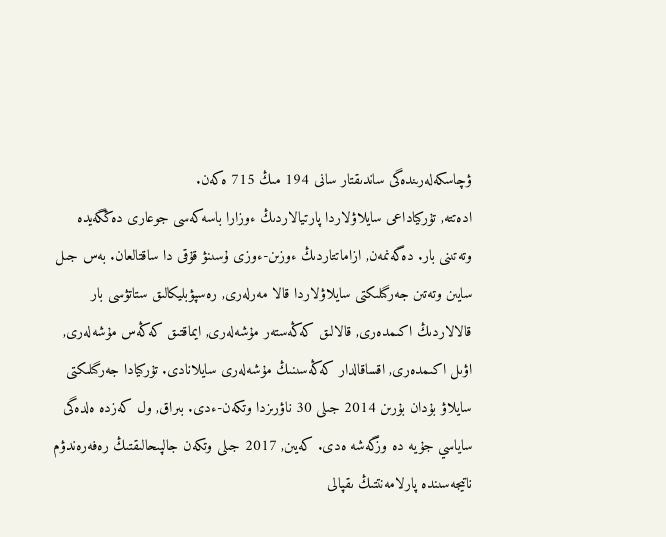ۋچاسكەلەرىندەگى ساندىقتار سانى 194 مىڭ 715 ەكەن.
ادەتتە, تۇركياداعى سايلاۋلاردا پارتيالاردىڭ ءوزارا باسەكەسى جوعارى دەڭگەيدە وتەتىنى بار. دەگەنمەن, ازاماتتاردىڭ ءوزىن-ءوزى ۇسىنۋ قۇقى دا ساقتالعان. بەس جىل سايىن وتەتىن جەرگىلىكتى سايلاۋلاردا قالا مەرلەرى, رەسپۋبليكالىق ستاتۋسى بار قالالاردىڭ اكىمدەرى, قالالىق كەڭەستەر مۇشەلەرى, ايماقتىق كەڭەس مۇشەلەرى, اۋىل اكىمدەرى, اقساقالدار كەڭەسىنىڭ مۇشەلەرى سايلانادى. تۇركيادا جەرگىلىكتى سايلاۋ بۇدان بۇرىن 2014 جىلى 30 ناۋرىزدا وتكەن-ءدى. بىراق, ول كەزدە ەلدەگى ساياسي جۇيە دە وزگەشە ەدى. كەيىن, 2017 جىلى وتكەن جالپىحالىقتىڭ رەفەرەندۋم ناتيجەسىندە پارلامەنتتىڭ ىقپالى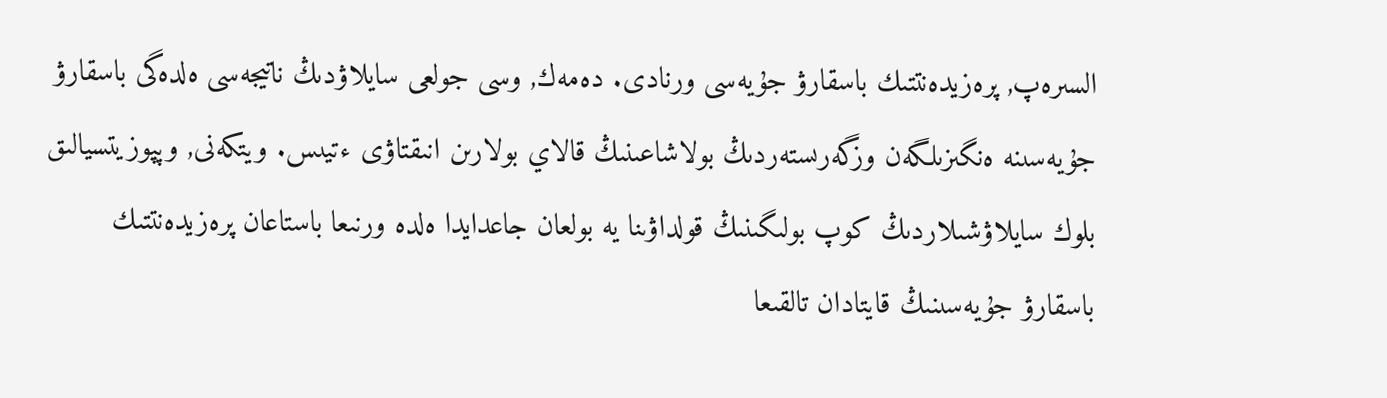السىرەپ, پرەزيدەنتتىك باسقارۋ جۇيەسى ورنادى. دەمەك, وسى جولعى سايلاۋدىڭ ناتيجەسى ەلدەگى باسقارۋ جۇيەسىنە ەنگىزىلگەن وزگەرىستەردىڭ بولاشاعىنىڭ قالاي بولارىن انىقتاۋى ءتيىس. ويتكەنى, وپپوزيتسيالىق بلوك سايلاۋشىلاردىڭ كوپ بولىگىنىڭ قولداۋىنا يە بولعان جاعدايدا ەلدە ورنىعا باستاعان پرەزيدەنتتىك باسقارۋ جۇيەسىنىڭ قايتادان تالقىعا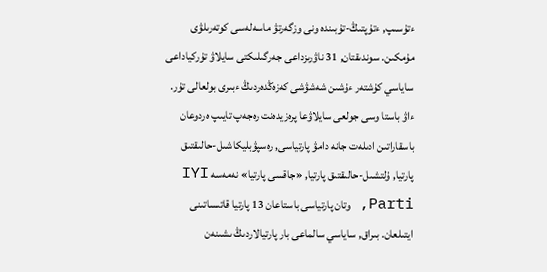ءتۇسىپ, ءتۇپتىڭ-تۇبىندە ونى وزگەرتۋ ماسەلەسى كوتەرىلۋى مۇمكىن. سوندىقتان, 31 ناۋرىزداعى جەرگىلىكتى سايلاۋ تۇركياداعى ساياسي كۇشتەر ءۇشىن شەشۋشى كەزەڭدەردىڭ ءبىرى بولعالى تۇر.
ءاۋ باستا وسى جولعى سايلاۋعا پرەزيدەنت رەجەپ تايىپ ەردوعان باسقاراتىن ادىلەت جانە دامۋ پارتياسى, رەسپۋبليكاشىل-حالىقتىق پارتيا, ۇلتشىل-حالىقتىق پارتيا, «جاقسى پارتيا» نەمەسە IYI Parti, وتان پارتياسى باستاعان 13 پارتيا قاتىساتىنى ايتىلعان. بىراق, ساياسي سالماعى بار پارتيالاردىڭ ىشىنەن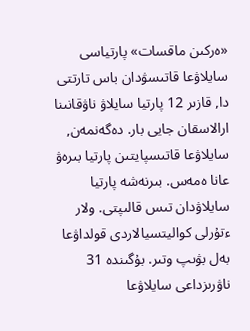«ەركىن ماقسات» پارتياسى سايلاۋعا قاتىسۋدان باس تارتتى دا, قازىر 12 پارتيا سايلاۋ ناۋقانىنا ارالاسقان جايى بار. دەگەنمەن, سايلاۋعا قاتىسپايتىن پارتيا بىرەۋ عانا ەمەس. بىرنەشە پارتيا سايلاۋدان تىس قالىپتى. ولار ءتۇرلى كواليتسيالاردى قولداۋعا بەل بۋىپ وتىر. بۇگىندە 31 ناۋرىزداعى سايلاۋعا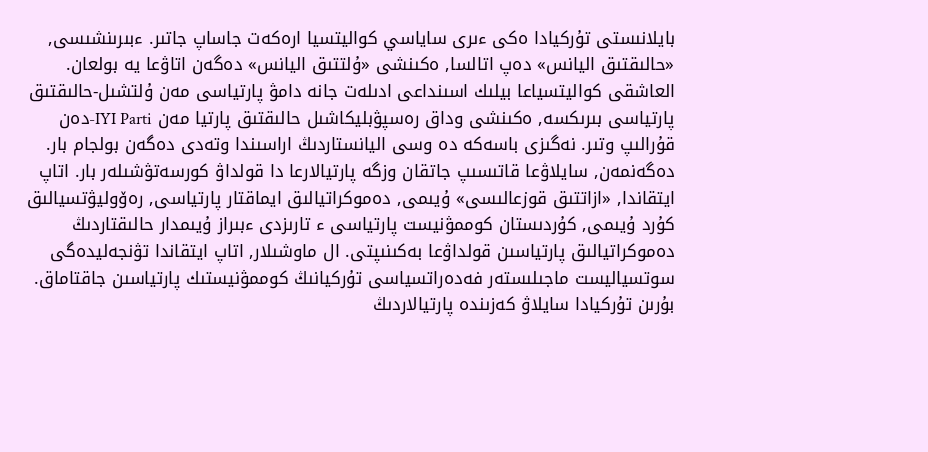بايلانىستى تۇركيادا ەكى ءىرى ساياسي كواليتسيا ارەكەت جاساپ جاتىر. ءبىرىنشىسى, «حالىقتىق اليانس» دەپ اتالسا, ەكىنشى «ۇلتتىق اليانس» دەگەن اتاۋعا يە بولعان. العاشقى كواليتسياعا بيلىك اسىنداعى ادىلەت جانە دامۋ پارتياسى مەن ۇلتشىل-حالىقتىق پارتياسى بىرىكسە, ەكىنشى وداق رەسپۋبليكاشىل حالىقتىق پارتيا مەن IYI Parti-دەن قۇرالىپ وتىر. نەگىزى باسەكە دە وسى اليانستاردىڭ اراسىندا وتەدى دەگەن بولجام بار. دەگەنمەن, سايلاۋعا قاتىسىپ جاتقان وزگە پارتيالارعا دا قولداۋ كورسەتۋشىلەر بار. اتاپ ايتقاندا, «ازاتتىق قوزعالىسى» ۇيىمى, دەموكراتيالىق ايماقتار پارتياسى, رەۆوليۋتسيالىق كۇرد ۇيىمى, كۇردىستان كوممۋنيست پارتياسى ء تارىزدى ءبىراز ۇيىمدار حالىقتاردىڭ دەموكراتيالىق پارتياسىن قولداۋعا بەكىنىپتى. ال ماوشىلار, اتاپ ايتقاندا تۋنجەليدەگى سوتسياليست ماجىلىستەر فەدەراتسياسى تۇركيانىڭ كوممۋنيستىك پارتياسىن جاقتاماق.
بۇرىن تۇركيادا سايلاۋ كەزىندە پارتيالاردىڭ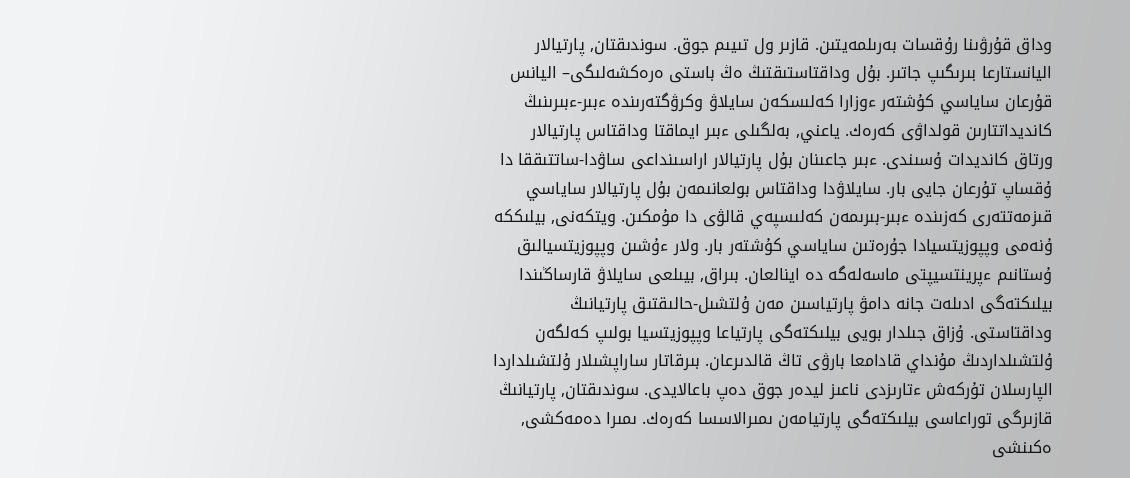وداق قۇرۋىنا رۇقسات بەرىلمەيتىن. قازىر ول تىيىم جوق. سوندىقتان, پارتيالار اليانستارعا بىرىگىپ جاتىر. بۇل وداقتاستىقتىڭ ەڭ باستى ەرەكشەلىگى– اليانس قۇرعان ساياسي كۇشتەر ءوزارا كەلىسكەن سايلاۋ وكرۋگتەرىندە ءبىر-ءبىرىنىڭ كانديداتتارىن قولداۋى كەرەك. ياعني, بەلگىلى ءبىر ايماقتا وداقتاس پارتيالار ورتاق كانديدات ۇسىندى. ءبىر جاعىنان بۇل پارتيالار اراسىنداعى ساۋدا-ساتتىققا دا ۇقساپ تۇرعان جايى بار. سايلاۋدا وداقتاس بولعانىمەن بۇل پارتيالار ساياسي قىزمەتتەرى كەزىندە ءبىر-بىرىمەن كەلىسپەي قالۋى دا مۇمكىن. ويتكەنى, بيلىككە ۇنەمى وپپوزيتسيادا جۇرەتىن ساياسي كۇشتەر بار. ولار ءۇشىن وپپوزيتسيالىق ۇستانىم ءپرينتسيپتى ماسەلەگە دە اينالعان. بىراق, بيىلعى سايلاۋ قارساڭىندا بيلىكتەگى ادىلەت جانە دامۋ پارتياسىن مەن ۇلتشىل-حالىقتىق پارتيانىڭ وداقتاستى. ۇزاق جىلدار بويى بيلىكتەگى پارتياعا وپپوزيتسيا بولىپ كەلگەن ۇلتشىلداردىڭ مۇنداي قادامعا بارۋى تاڭ قالدىرعان. بىرقاتار ساراپشىلار ۇلتشىلداردا الپارسلان تۇركەش ءتارىزدى ناعىز ليدەر جوق دەپ باعالايدى. سوندىقتان, پارتيانىڭ قازىرگى توراعاسى بيلىكتەگى پارتيامەن ىمىرالاسسا كەرەك. ىمىرا دەمەكشى, ەكىنشى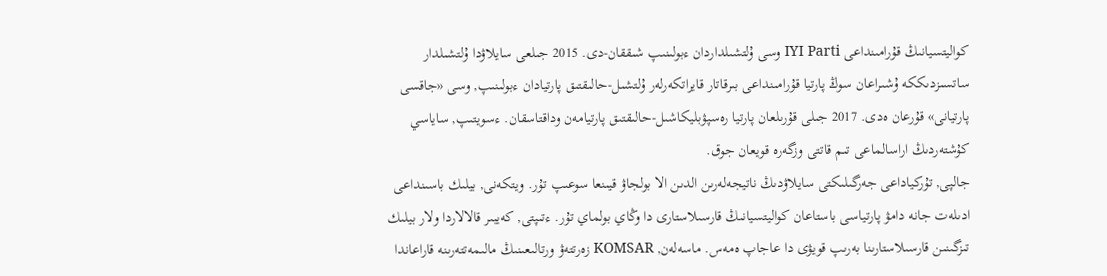كواليتسيانىڭ قۇرامىنداعى IYI Parti وسى ۇلتشىلداردان ءبولىنىپ شىققان-دى. 2015 جىلعى سايلاۋدا ۇلتشىلدار ساتسىزدىككە ۇشىراعان سوڭ پارتيا قۇرامىنداعى بىرقاتار قايراتكەرلەر ۇلتشىل-حالىقتىق پارتيادان ءبولىنىپ, وسى «جاقسى پارتيانى» قۇرعان ەدى. 2017 جىلى قۇرىلعان پارتيا رەسپۋبليكاشىل-حالىقتىق پارتيامەن وداقتاسقان. ءسويتىپ, ساياسي كۇشتەردىڭ اراسالماعى تىم قاتتى وزگەرە قويعان جوق.
جالپى, تۇركياداعى جەرگىلىكتى سايلاۋدىڭ ناتيجەلەرىن الدىن الا بولجاۋ قيىنعا سوعىپ تۇر. ويتكەنى, بيلىك باسىنداعى ادىلەت جانە دامۋ پارتياسى باستاعان كواليتسيانىڭ قارسىلاستارى دا وڭاي بولماي تۇر. ءتىپتى, كەيبىر قالالاردا ولار بيلىك تىزگىنىن قارسىلاستارىنا بەرىپ قويۋى دا عاجاپ ەمەس. ماسەلەن, KOMSAR زەرتتەۋ ورتالىعىنىڭ مالىمەتتەرىنە قاراعاندا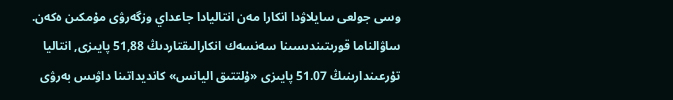وسى جولعى سايلاۋدا انكارا مەن انتاليادا جاعداي وزگەرۋى مۇمكىن ەكەن. ساۋالناما قورىتىندىسىنا سەنسەك انكارالىقتاردىڭ 51,88 پايىزى, انتاليا تۇرعىندارىنىڭ 51.07 پايىزى «ۇلتتىق اليانس» كانديداتىنا داۋىس بەرۋى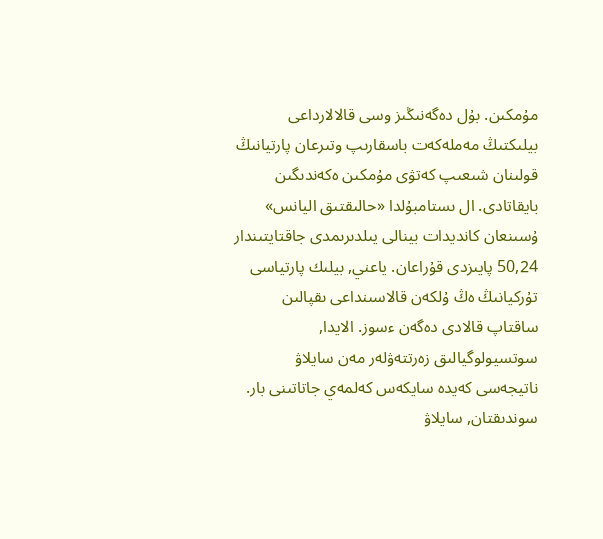مۇمكىن. بۇل دەگەنىڭىز وسى قالالارداعى بيلىكتىڭ مەملەكەت باسقارىپ وتىرعان پارتيانىڭ قولىنان شىعىپ كەتۋى مۇمكىن ەكەندىگىن بايقاتادى. ال ىستامبۇلدا «حالىقتىق اليانس» ۇسىنعان كانديدات بينالى يىلدىرىمدى جاقتايتىندار 50,24 پايىزدى قۇراعان. ياعني, بيلىك پارتياسى تۇركيانىڭ ەڭ ۇلكەن قالاسىنداعى ىقپالىن ساقتاپ قالادى دەگەن ءسوز. الايدا, سوتسيولوگيالىق زەرتتەۋلەر مەن سايلاۋ ناتيجەسى كەيدە سايكەس كەلمەي جاتاتىنى بار. سوندىقتان, سايلاۋ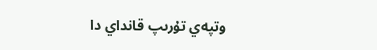وتپەي تۇرىپ قانداي دا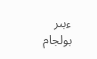ءبىر بولجام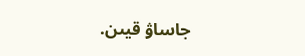جاساۋ قيىن.